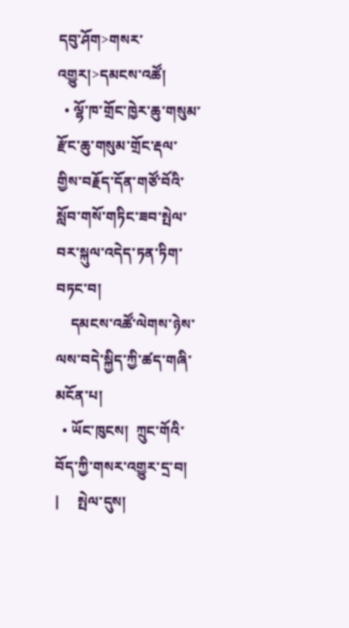དབུ་ཤོག>གསར་འགྱུར།>དམངས་འཚོ།
  • ལྷོ་ཁ་གྲོང་ཁྱེར་ཆུ་གསུམ་རྫོང་ཆུ་གསུམ་གྲོང་རྡལ་གྱིས་བརྗོད་དོན་གཙོ་བོའི་སློབ་གསོ་གཏིང་ཟབ་སྤེལ་བར་སྐུལ་འདེད་ཏན་ཏིག་བཏང་བ།
    དམངས་འཚོ་ལེགས་ཉེས་ལས་བདེ་སྐྱིད་ཀྱི་ཚད་གཞི་མངོན་པ།
  • ཡོང་ཁུངས།  ཀྲུང་གོའི་བོད་ཀྱི་གསར་འགྱུར་དྲ་བ།   |     སྤེལ་དུས།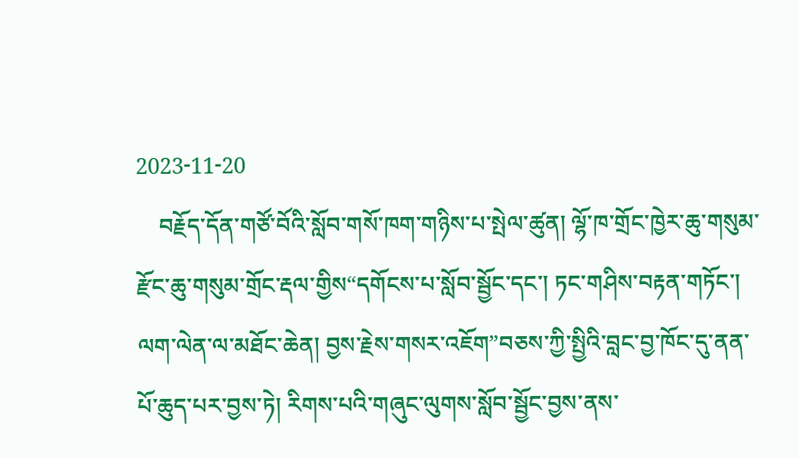2023-11-20
    བརྗོད་དོན་གཙོ་བོའི་སློབ་གསོ་ཁག་གཉིས་པ་སྤེལ་ཚུན། ལྷོ་ཁ་གྲོང་ཁྱེར་ཆུ་གསུམ་རྫོང་ཆུ་གསུམ་གྲོང་རྡལ་གྱིས“དགོངས་པ་སློབ་སྦྱོང་དང་། ཏང་གཤིས་བརྟན་གཏོང་། ལག་ལེན་ལ་མཐོང་ཆེན། བྱས་རྗེས་གསར་འཇོག”བཅས་ཀྱི་སྤྱིའི་བླང་བྱ་ཁོང་དུ་ནན་པོ་ཆུད་པར་བྱས་ཏེ། རིགས་པའི་གཞུང་ལུགས་སློབ་སྦྱོང་བྱས་ནས་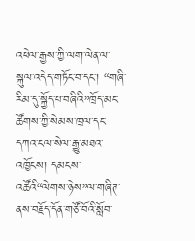འཕེལ་རྒྱས་ཀྱི་ལག་ལེན་ལ་སྐུལ་འདེད་གཏོང་བ་དང་། “གཞི་རིམ་དུ་སྐྱོད་པ་བཞིའི”ཁྲོད་མང་ཚོགས་ཀྱི་སེམས་ཁྲལ་དང་དཀའ་ངལ་སེལ་རྒྱུ་མཐའ་འཁྱོངས། དམངས་འཚོའི“ལེགས་ཉེས”ལ་གཞིཊ་ནས་བརྗོད་དོན་གཙོ་བོའི་སློབ་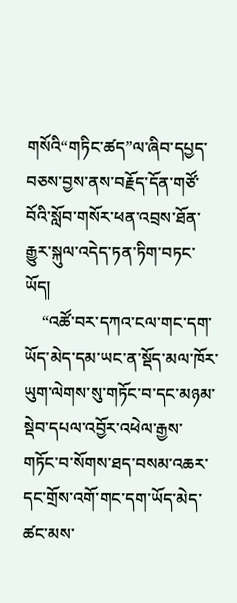གསོའི“གཏིང་ཚད”ལ་ཞིབ་དཔྱད་བཅས་བྱས་ནས་བརྗོད་དོན་གཙོ་བོའི་སློབ་གསོར་ཕན་འབྲས་ཐོན་རྒྱུར་སྐུལ་འདེད་ཏན་ཏིག་བཏང་ཡོད།
    “འཚོ་བར་དཀའ་ངལ་གང་དག་ཡོད་མེད་དམ་ཡང་ན་སྡོད་མལ་ཁོར་ཡུག་ལེགས་སུ་གཏོང་བ་དང་མཉམ་སྡེབ་དཔལ་འབྱོར་འཕེལ་རྒྱས་གཏོང་བ་སོགས་ཐད་བསམ་འཆར་དང་གྲོས་འགོ་གང་དག་ཡོད་མེད་ཚང་མས་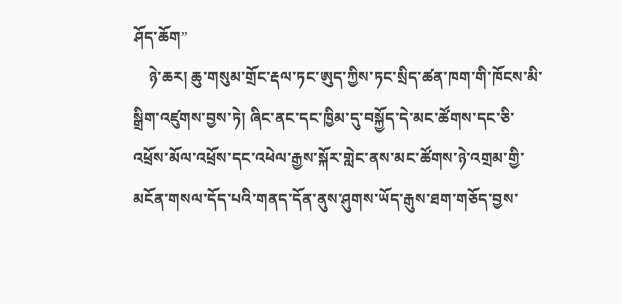ཤོད་ཆོག”
    ཉེ་ཆར། ཆུ་གསུམ་གྲོང་རྡལ་ཏང་ཨུད་ཀྱིས་ཏང་སྲིད་ཚན་ཁག་གི་ཁོངས་མི་སྒྲིག་འཛུགས་བྱས་ཏེ། ཞིང་ནང་དང་ཁྱིམ་དུ་བསྐྱོད་དེ་མང་ཚོགས་དང་ཅི་འཕྲོས་མོལ་འཕྲོས་དང་འཕེལ་རྒྱས་སྐོར་གླེང་ནས་མང་ཚོགས་ཉེ་འགྲམ་གྱི་མངོན་གསལ་དོད་པའི་གནད་དོན་ནུས་ཤུགས་ཡོད་རྒུས་ཐག་གཅོད་བྱས་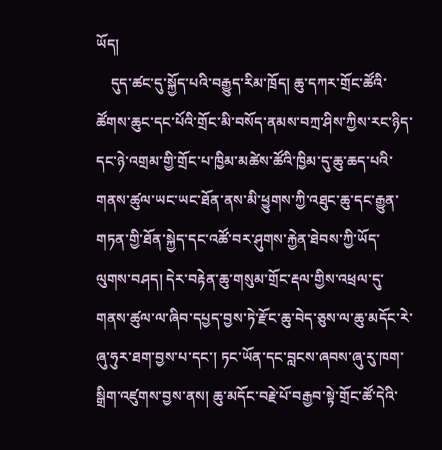ཡོད།
    དུད་ཚང་དུ་སྐྱོད་པའི་བརྒྱུད་རིམ་ཁྲོད། ཆུ་དཀར་གྲོང་ཚོའི་ཚོགས་ཆུང་དང་པོའི་གྲོང་མི་བསོད་ནམས་བཀྲ་ཤིས་ཀྱིས་རང་ཉིད་དང་ཉེ་འགྲམ་གྱི་གྲོང་པ་ཁྱིམ་མཚེས་ཚོའི་ཁྱིམ་དུ་ཆུ་ཆད་པའི་གནས་ཚུལ་ཡང་ཡང་ཐོན་ནས་མི་ཕྱུགས་ཀྱི་འཐུང་ཆུ་དང་རྒྱུན་གཏན་གྱི་ཐོན་སྐྱེད་དང་འཚོ་བར་ཤུགས་རྐྱེན་ཐེབས་ཀྱི་ཡོད་ལུགས་བཤད། དེར་བརྟེན་ཆུ་གསུམ་གྲོང་རྡལ་གྱིས་འཕྲལ་དུ་གནས་ཚུལ་ལ་ཞིབ་དཔྱད་བྱས་ཏེ་རྫོང་ཆུ་བེད་ཅུས་ལ་ཆུ་མདོང་རེ་ཞུ་ཧུར་ཐག་བྱས་པ་དང་། ཏང་ཡོན་དང་བླངས་ཞབས་ཞུ་རུ་ཁག་སྒྲིག་འཛུགས་བྱས་ནས། ཆུ་མདོང་བརྗེ་པོ་བརྒྱབ་སྟེ་གྲོང་ཚོ་དེའི་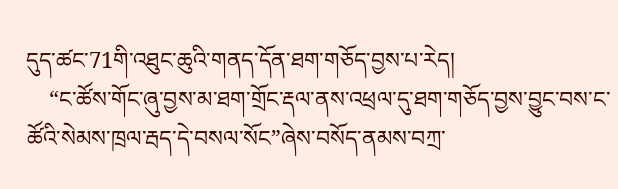དུད་ཚང་71གི་འཐུང་ཆུའི་གནད་དོན་ཐག་གཅོད་བྱས་པ་རེད།
    “ང་ཚོས་གོང་ཞུ་བྱས་མ་ཐག་གྲོང་རྡལ་ནས་འཕྲལ་དུ་ཐག་གཅོད་བྱས་བྱུང་བས་ང་ཚོའི་སེམས་ཁྲལ་རྦད་དེ་བསལ་སོང”ཞེས་བསོད་ནམས་བཀྲ་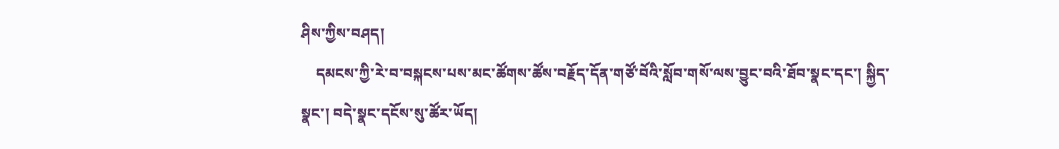ཤིས་ཀྱིས་བཤད།
    དམངས་ཀྱི་རེ་བ་བསྐངས་པས་མང་ཚོགས་ཚོས་བརྗོད་དོན་གཙོ་བོའི་སློབ་གསོ་ལས་བྱུང་བའི་ཐོབ་སྣང་དང་། སྐྱིད་སྣང་། བདེ་སྣང་དངོས་སུ་ཚོར་ཡོད།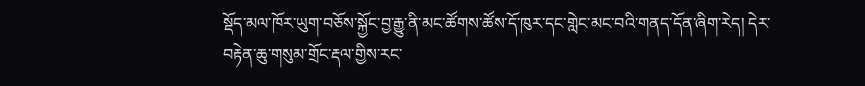སྡོད་མལ་ཁོར་ཡུག་བཅོས་སྐྱོང་བྱ་རྒྱུ་ནི་མང་ཚོགས་ཚོས་དོ་ཁུར་དང་གླེང་མང་བའི་གནད་དོན་ཞིག་རེད། དེར་བརྟེན་ཆུ་གསུམ་གྲོང་རྡལ་གྱིས་རང་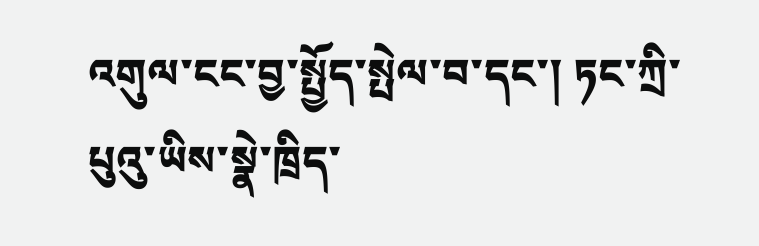འགུལ་ངང་བྱ་སྤྱོད་སྤེལ་བ་དང་། ཏང་ཀྲི་པུའུ་ཡིས་སྣེ་ཁྲིད་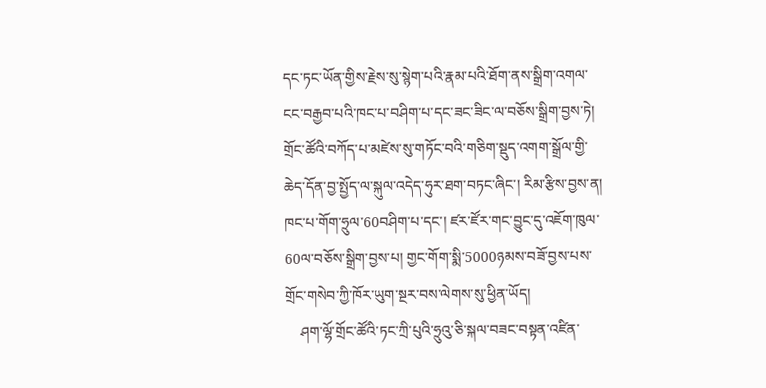དང་ཏང་ཡོན་གྱིས་རྗེས་སུ་སྙེག་པའི་རྣམ་པའི་ཐོག་ནས་སྒྲིག་འགལ་ངང་བརྒྱབ་པའི་ཁང་པ་བཤིག་པ་དང་ཟང་ཟིང་ལ་བཅོས་སྒྲིག་བྱས་ཏེ། གྲོང་ཚོའི་བཀོད་པ་མཛེས་སུ་གཏོང་བའི་གཅིག་སྡུད་འགག་སྒྲོལ་གྱི་ཆེད་དོན་བྱ་སྤྱོད་ལ་སྐུལ་འདེད་ཧུར་ཐག་བཏང་ཞིང་། རིམ་རྩིས་བྱས་ན། ཁང་པ་གོག་ཧྲུལ་60བཤིག་པ་དང་། ཛར་ཛོར་གང་བྱུང་དུ་འཇོག་ཁུལ་60ལ་བཅོས་སྒྲིག་བྱས་པ། གྱང་གོག་སྨི་5000ཉམས་བཟོ་བྱས་པས་གྲོང་གསེབ་ཀྱི་ཁོར་ཡུག་སྔར་བས་ལེགས་སུ་ཕྱིན་ཡོད།
    ཤག་ལྷོ་གྲོང་ཚོའི་ཏང་ཀྲི་པུའི་ཧྲུའུ་ཅི་སྐལ་བཟང་བསྟན་འཛིན་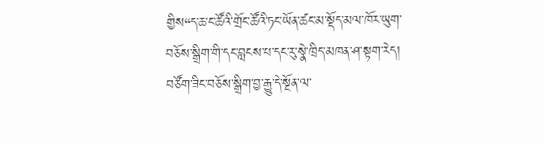གྱིས“ད་ཆ་ང་ཚོའི་གྲོང་ཚོའི་ཏང་ཡོན་ཚང་མ་སྡོད་མལ་ཁོར་ཡུག་བཅོས་སྒྲིག་གི་དང་བླངས་པ་དང་རུ་སྣེ་ཁྲིད་མཁན་ཤ་སྟག་རེད། བཙོག་ཟིང་བཅོས་སྒྲིག་བྱ་རྒྱུ་དེ་སྔོན་ལ་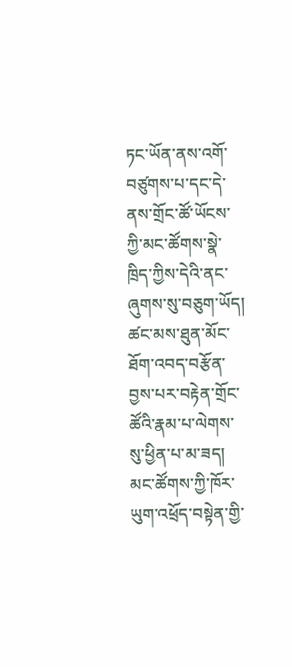ཏང་ཡོན་ནས་འགོ་བཙུགས་པ་དང་དེ་ནས་གྲོང་ཚོ་ཡོངས་ཀྱི་མང་ཚོགས་སྣེ་ཁྲིད་ཀྱིས་དེའི་ནང་ཞུགས་སུ་བཅུག་ཡོད། ཚང་མས་ཐུན་མོང་ཐོག་འབད་བརྩོན་བྱས་པར་བརྟེན་གྲོང་ཚོའི་རྣམ་པ་ལེགས་སུ་ཕྱིན་པ་མ་ཟད། མང་ཚོགས་ཀྱི་ཁོར་ཡུག་འཕྲོད་བསྟེན་གྱི་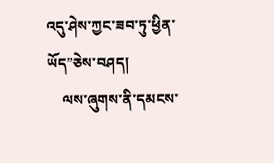འདུ་ཤེས་ཀྱང་ཟབ་ཏུ་ཕྱིན་ཡོད”ཅེས་བཤད།
    ལས་ཞུགས་ནི་དམངས་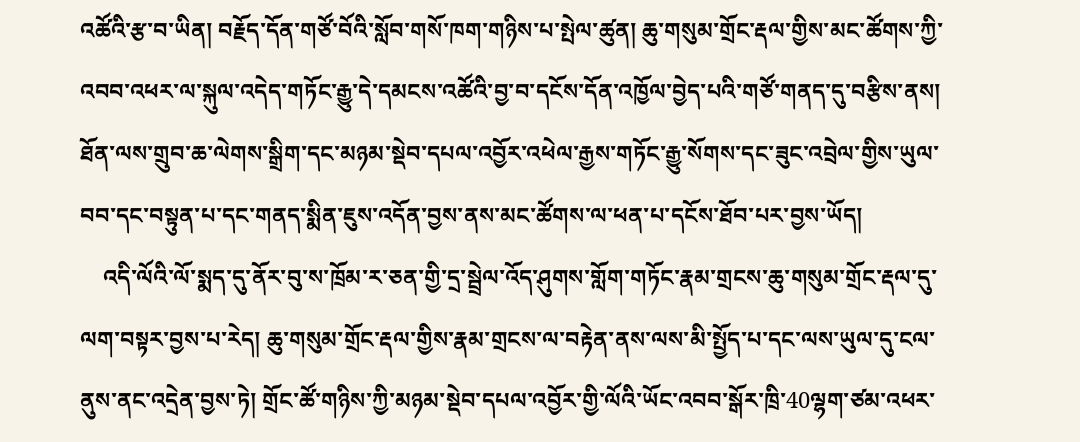འཚོའི་རྩ་བ་ཡིན། བརྗོད་དོན་གཙོ་བོའི་སློབ་གསོ་ཁག་གཉིས་པ་སྤེལ་ཚུན། ཆུ་གསུམ་གྲོང་རྡལ་གྱིས་མང་ཚོགས་ཀྱི་འབབ་འཕར་ལ་སྐུལ་འདེད་གཏོང་རྒྱུ་དེ་དམངས་འཚོའི་བྱ་བ་དངོས་དོན་འཁྱོལ་བྱེད་པའི་གཙོ་གནད་དུ་བརྩིས་ནས། ཐོན་ལས་གྲུབ་ཆ་ལེགས་སྒྲིག་དང་མཉམ་སྡེབ་དཔལ་འབྱོར་འཕེལ་རྒྱས་གཏོང་རྒྱུ་སོགས་དང་ཟུང་འབྲེལ་གྱིས་ཡུལ་བབ་དང་བསྟུན་པ་དང་གནད་སྨིན་ཇུས་འདོན་བྱས་ནས་མང་ཚོགས་ལ་ཕན་པ་དངོས་ཐོབ་པར་བྱས་ཡོད།
    འདི་ལོའི་ལོ་སྨད་དུ་ནོར་བུ་ས་ཁྲོམ་ར་ཅན་གྱི་དྲ་སྦྲེལ་འོད་ཤུགས་གློག་གཏོང་རྣམ་གྲངས་ཆུ་གསུམ་གྲོང་རྡལ་དུ་ལག་བསྟར་བྱས་པ་རེད། ཆུ་གསུམ་གྲོང་རྡལ་གྱིས་རྣམ་གྲངས་ལ་བརྟེན་ནས་ལས་མི་སྤྱོད་པ་དང་ལས་ཡུལ་དུ་ངལ་ནུས་ནང་འདྲེན་བྱས་ཏེ། གྲོང་ཚོ་གཉིས་ཀྱི་མཉམ་སྡེབ་དཔལ་འབྱོར་གྱི་ལོའི་ཡོང་འབབ་སྒོར་ཁྲི་40ལྷག་ཙམ་འཕར་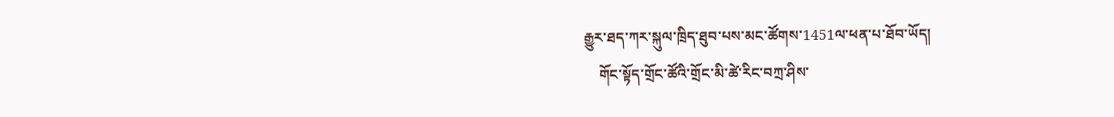རྒྱུར་ཐད་ཀར་སྐུལ་ཁྲིད་ཐུབ་པས་མང་ཚོགས་1451ལ་ཕན་པ་ཐོབ་ཡོད།
    གོང་སྟོད་གྲོང་ཚོའི་གྲོང་མི་ཚེ་རིང་བཀྲ་ཤིས་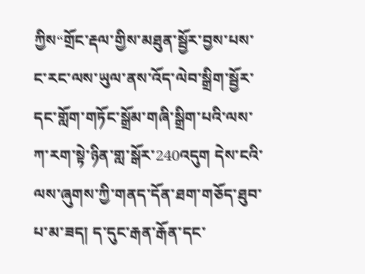ཀྱིས“གྲོང་རྡལ་གྱིས་མཐུན་སྦྱོར་བྱས་པས་ང་རང་ལས་ཡུལ་ནས་འོད་ལེབ་སྒྲིག་སྦྱོར་དང་གློག་གཏོང་སྒྲོམ་གཞི་སྒྲིག་པའི་ལས་ཀ་རག་སྟེ་ཉིན་གླ་སྒོར་240འདུག དེས་ངའི་ལས་ཞུགས་ཀྱི་གནད་དོན་ཐག་གཅོད་ཐུབ་པ་མ་ཟད། ད་དུང་རྒན་རྒོན་དང་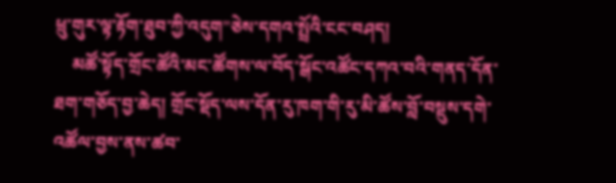ཕྲུ་གུར་ལྟ་རྟོག་ཐུབ་ཀྱི་འདུག”ཅེས་དགའ་སྤྲོའི་ངང་བཤད།
    མཚོ་སྟོད་གྲོང་ཚོའི་མང་ཚོགས་ལ་བོད་སྒོང་འཚོང་དཀའ་བའི་གནད་དོན་ཐག་གཅོད་བྱ་ཆེད། གྲོང་སྡོད་ལས་དོན་རུ་ཁག་གི་རུ་མི་ཚོས་བློ་བསྡུས་དགེ་འཚོལ་བྱས་ནས་ཚབ་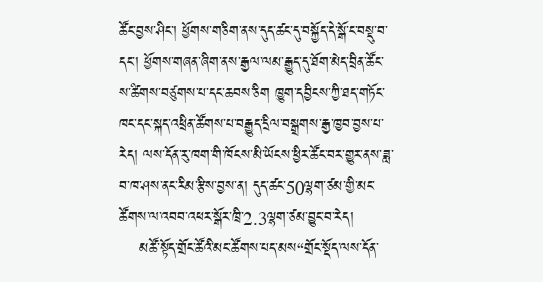ཚོང་བྱས་ཤིང་། ཕྱོགས་གཅིག་ནས་དུད་ཚང་དུ་བསྐྱོད་དེ་སྒོ་ང་བསྡུ་བ་དང་། ཕྱོགས་གཞན་ཞིག་ནས་རྒྱལ་ལམ་རྒྱུད་དུ་ཐོག་མེད་བྲིན་ཚོང་ས་ཚིགས་བཙུགས་པ་དང་ཆབས་ཅིག ཁྱུག་དབྱིངས་ཀྱི་ཐད་གཏོང་ཁང་དང་སྐད་འཕྲིན་ཚོགས་པ་བརྒྱུད་དྲིལ་བསྒྲགས་རྒྱ་ཁྱབ་བྱས་པ་རེད། ལས་དོན་རུ་ཁག་གི་ཁོངས་མི་ཡོངས་ཕྱིར་ཚོང་བར་གྱུར་ནས་ཟླ་བ་ཁ་ཤས་ནང་རིམ་རྩིས་བྱས་ན། དུད་ཚང་50ལྷག་ཙམ་གྱི་མང་ཚོགས་ལ་འབབ་འཕར་སྒོར་ཁྲི་2.3ལྷག་ཙམ་བྱུང་བ་རེད།
    མཚོ་སྟོད་གྲོང་ཚོའི་མང་ཚོགས་པད་མས“གྲོང་སྡོད་ལས་དོན་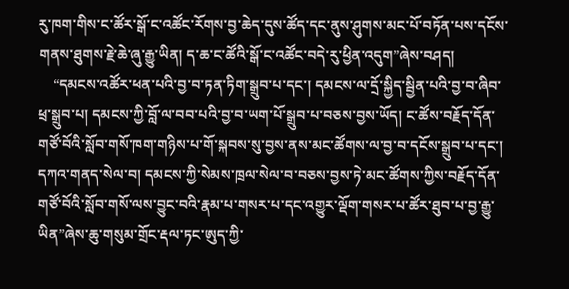རུ་ཁག་གིས་ང་ཚོར་སྒོ་ང་འཚོང་རོགས་བྱ་ཆེད་དུས་ཚོད་དང་ནུས་ཤུགས་མང་པོ་བཏོན་པས་དངོས་གནས་ཐུགས་རྗེ་ཆེ་ཞུ་རྒྱུ་ཡིན། ད་ཆ་ང་ཚོའི་སྒོ་ང་འཚོང་བདེ་རུ་ཕྱིན་འདུག”ཞེས་བཤད།
    “དམངས་འཚོར་ཕན་པའི་བྱ་བ་ཏན་ཏིག་སྒྲུབ་པ་དང་། དམངས་ལ་དྲོ་སྐྱིད་སྦྱིན་པའི་བྱ་བ་ཞིབ་ཕྲ་སྒྲུབ་པ། དམངས་ཀྱི་བློ་ལ་བབ་པའི་བྱ་བ་ཡག་པོ་སྒྲུབ་པ་བཅས་བྱས་ཡོད། ང་ཚོས་བརྗོད་དོན་གཙོ་བོའི་སློབ་གསོ་ཁག་གཉིས་པ་གོ་སྐབས་སུ་བྱས་ནས་མང་ཚོགས་ལ་བྱ་བ་དངོས་སྒྲུབ་པ་དང་། དཀའ་གནད་སེལ་བ། དམངས་ཀྱི་སེམས་ཁྲལ་སེལ་བ་བཅས་བྱས་ཏེ་མང་ཚོགས་ཀྱིས་བརྗོད་དོན་གཙོ་བོའི་སློབ་གསོ་ལས་བྱུང་བའི་རྣམ་པ་གསར་པ་དང་འགྱུར་ལྡོག་གསར་པ་ཚོར་ཐུབ་པ་བྱ་རྒྱུ་ཡིན”ཞེས་ཆུ་གསུམ་གྲོང་རྡལ་ཏང་ཨུད་ཀྱི་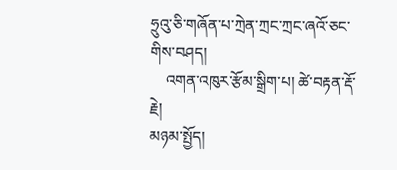ཧྲུའུ་ཅི་གཞོན་པ་ཀྲེན་ཀྲང་ཀྲང་ཞའོ་ཅང་གིས་བཤད།
    འགན་འཁུར་རྩོམ་སྒྲིག་པ། ཚེ་བརྟན་རྡོ་རྗེ།
མཉམ་སྤྱོད།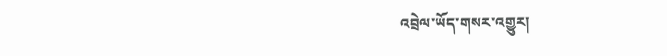འབྲེལ་ཡོད་གསར་འགྱུར།